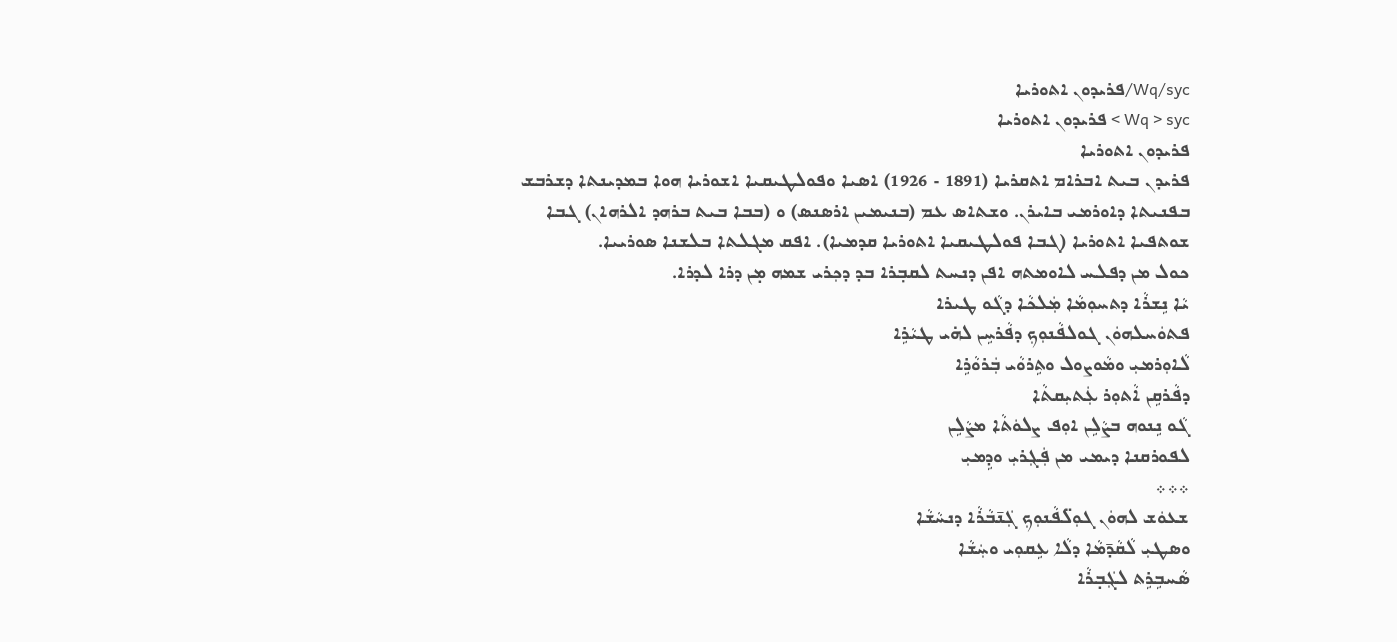Wq/syc/ܦܪܝܕܘܢ ܐܬܘܪܝܐ
Wq > syc > ܦܪܝܕܘܢ ܐܬܘܪܝܐ
ܦܪܝܕܘܢ ܐܬܘܪܝܐ
ܦܪܝܕܢ ܒܝܬ ܐܒܪܐܡ ܐܬܩܪܝܐ (1891 - 1926) ܐܣܝܐ ܘܦܘܠܛܝܩܝܐ ܐܫܘܪܝܐ ܗܘܐ ܒܡܕܝܢܬܐ ܕܫܪܒܫ ܒܦܢܝܬܐ ܕܐܘܪܡܝ ܒܐܝܪܢ. ܘܫܬܐܣ ܥܡ (ܒܢܝܡܝܢ ܐܪܣܢܣ) ܘ (ܒܒܐ ܒܝܬ ܒܪܗܕ ܐܠܪܗܐܢ) ܓܒܐ ܫܘܬܦܝܐ ܐܬܘܪܝܐ (ܓܒܐ ܦܘܠܛܝܩܝܐ ܐܬܘܪܝܐ ܩܕܡܝܐ). ܐܦܩ ܡܓܠܬܐ ܒܠܫܢܐ ܣܘܪܝܝܐ.
ܟܘܠ ܡܢ ܕܦܠܚ ܠܐܘܡܬܗ ܐܦܢ ܕܢܚܬ ܠܩܒ݂ܪܐ ܒܕ ܕܟ݂ܪܝ ܫܡܗ ܡ̣ܢ ܕܪܐ ܠܕܪܐ.
ܝܵܐ ܢܹܫܪܵܐ ܕܬܚܘܼܡܵܐ ܡܲܠܟܵܐ ܕܓܵܘ ܛܝܪܐ
ܦܬܘܿܚܠܗܘܿܢ ܓܘܠܦܵܢܘܼܟܼ ܕܦܵܪܚܹܢ ܠܗ̇ܝ ܛܝܵܪܹܐ
ܠܵܐܘܼܪܡܝܼ ܘܡܵܘܨܘܠ ܘܬܹܪܘܵܝ ܒܲܪܘܵܪܹܐ
ܕܦܵܪܩܹܢ ܐܵܬܘܼܪ ܥܲܬܝܼܩܬܵܐ
ܓܵܘ ܢܹܢܘܗ ܒܨܵܠܹܢ ܐܘܼܦ ܨܠܘܿܬܵܐ ܡܨܵܠܹܢ
ܠܦܘܪܩܢܐ ܕܝܡܝ ܡܢ ܦܲܓܼܪܝܼ ܘܕܹܡܝܼ
܀܀܀
ܫܥܘܿܫ ܠܗܘܿܢ ܓܘܼܠ̈ܦܵܢܘܼܟܼ ܓܲܢ̄ܒܵܪܵܐ ܕܢܚܵܫܵܐ
ܘܣܛܝܼ ܠܵܩܵܕ̄ܡܵܐ ܕܠܵܐ ܥܹܩܘܼܝ ܘܚܲܫܵܐ
ܣܵܚܒܹܪܹܬ ܠܓܲܒ̣ܪܵܐ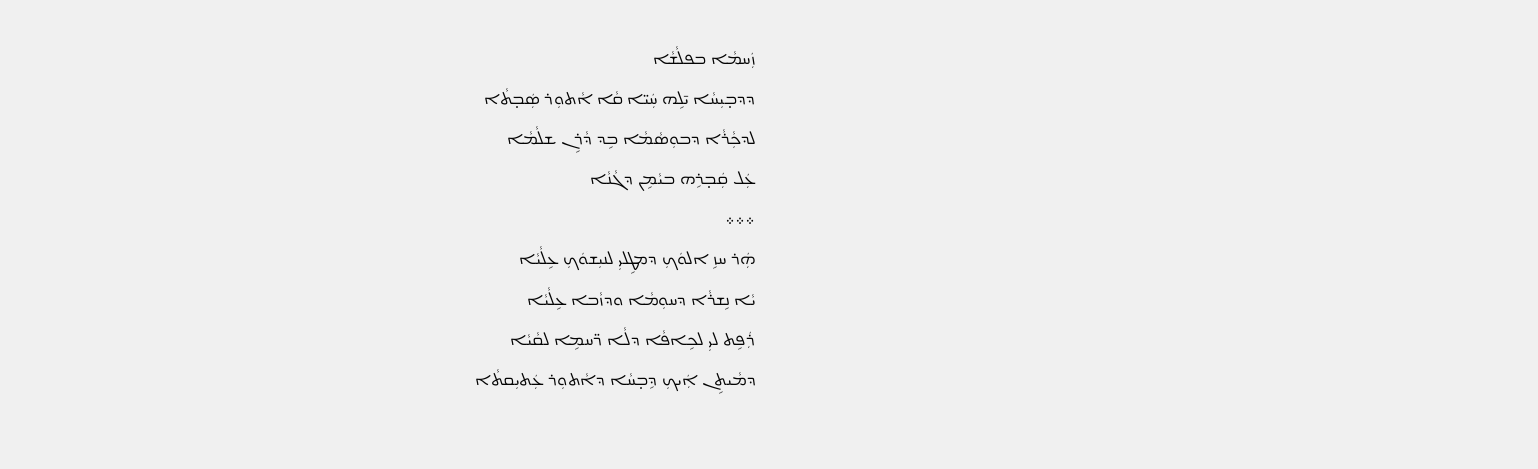ܙܲܚܡܵܐ ܒܦܠܵܫܵܐ
ܕܕܒ̣ܝܼܚܵܐ ܝ̄ܠܹܗ ܚܲܝ̈ܐ ܩܵܐ ܐܵܬܘܼܪ ܣܲܒ̣ܬܵܐ
ܠܕܟܼܵܪܵܐ ܕܒܘܼܣܵܡܵܐ ܒܹܕ ܕܵܪܹܢ ܫܠܵܡܵܐ
ܥܲܠ ܩܲܒ̣ܪܹܗ ܒܝܵܡܹܢ ܕܓܵܢܵܐ
܀܀܀
ܗܲܪ ܚܙܹ ܐܠܘܿܟܼ ܕܡܛܹܠܝܼ ܠܢܝܼܫܘܿܟܼ ܥܹܠܵܝܵܐ
ܝܵܐ ܢܹܫܪܵܐ ܕܚܘܼܡܵܐ ܘܕܙܵܒܐ ܥܹܠܵܝܵܐ
ܪܲܦܹܬ ܠܝܼ ܠܟܹܐܦܵܐ ܕܠܵܐ ܖ̈ܚܡܹܐ ܠܩܵܝܵܐ
ܕܡܵܝܬܹܢ ܐܲܝܟܼ ܕܹܒ̣ܚܵܐ ܕܐܵܬܘܼܪ ܥܲܬܝܼܩܬܵܐ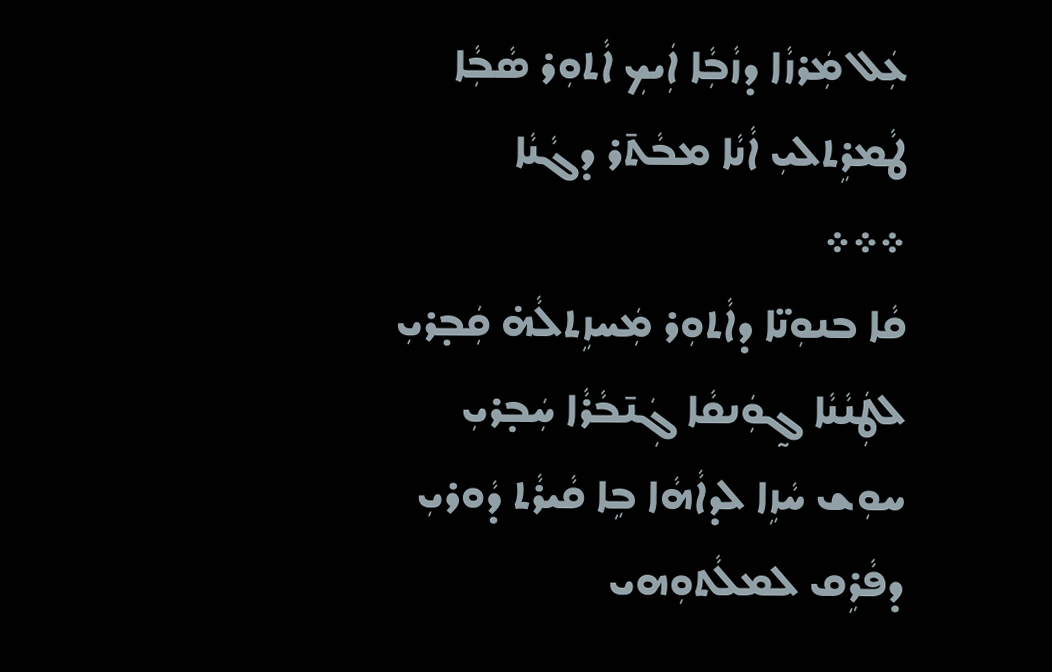ܥܲܠ ܡܲܪܙܵܐ ܕܙܵܒܼܵܐ ܐܲܝܟܼ ܐܵܬܘܼܪ ܣܵܒܼܵܐ
ܛܵܡܪܹܬܠܝܼ ܐܵܢܵܐ ܡܒܵܬ̄ܪ ܕܓܵܢܵܐ
܀܀܀
ܩܵܐ ܒܢܘܼܢ̈ܐ ܕܐܵܬܘܼܪ ܡܲܚܙܹܬܠܵܗ̇ ܩܲܒ̣ܪܝܼ
ܠܛܲܢܵܢܵܐ ܓ̰ܘܲܢܩܵܐ ܓܲܢ̄ܒܵܪܵܐ ܚܲܒ̣ܪܝܼ
ܚܘܼܫ ܚܵܙܹܐ ܠܕܐܵܗܵܐ ܒܹܐ ܩܵܝܪܵܬ ܕܵܘܪܝܼ
ܕܦܵܪܹܩ ܠܡܠܵܬܘܼܗܝ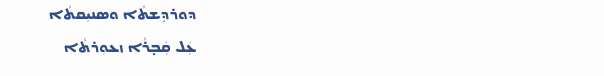ܕܘܪܕܹܫܬܵܐ ܘܣܢܝܼܩܬܵܐ
ܥܲܠ ܩܲܒ̣ܪܵܐ ܙܥܘܼܪܬܵܐ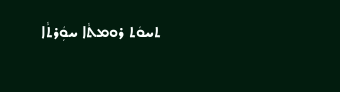ܬܚܘܿܬ ܪܘܡܬܵܐ ܚܘܲܪܬܵܐ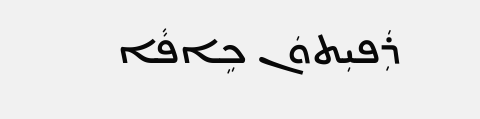ܪܲܦܝܼܬܘܿܢ ܟܹܐܦܵܐ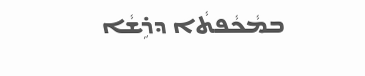ܒܡܵܟܵܦܬܵܐ ܕܪܹܫܵܐ